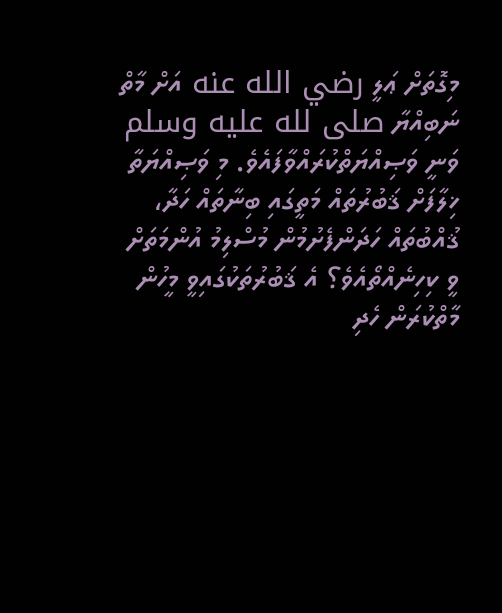މިގޮތަށް ޢަލީ رضي الله عنه އަށް މާތް ނަބިއްޔާ صلى لله عليه وسلم ވަނީ ވަޞިއްޔަތްކުރައްވާފައެވެ. މި ވަޞިއްޔަތާ ޚިލާފަށް ޤަބުރުތައް މަތީގައި ބިނާތައް ހަދާ، ޤުއްބުތައް ހަދަންފެށުމުން މުސްލިމު އުންމަތަށް ވީ ކިހިނެއްތޯއެވެ؟ އެ ޤަބުރުތަކުގައިވީ މީހުން މާތްކުރަން ހެދި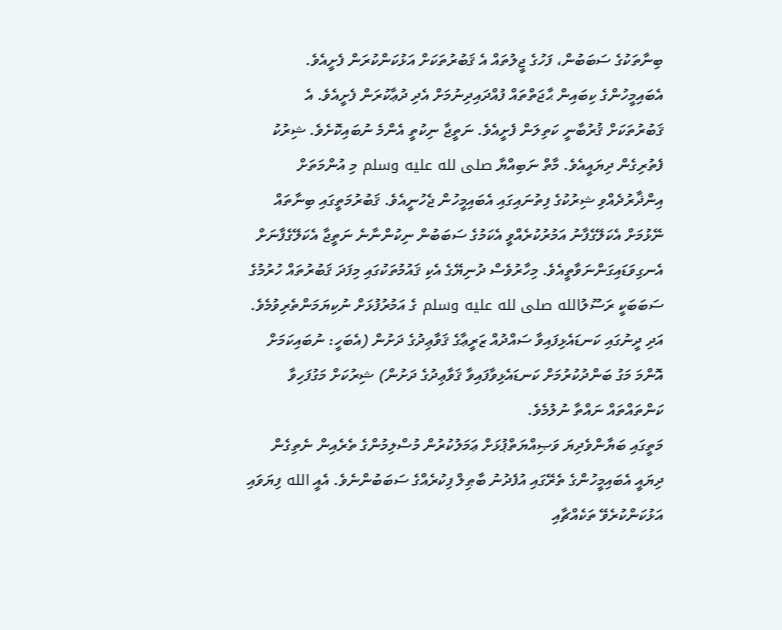ބިނާތަކުގެ ސަބަބުން، ފަހުގެ ޖީލުތައް އެ ޤަބުރުތަކަށް އަޅުކަންކުރަން ފެށީއެވެ. އެބައިމީހުންގެ ކިބައިން ޙާޖަތްތައް ފުއްދައިދިނުމަށް އެދި ދުޢާކުރަން ފެށީއެވެ. އެ ޤަބުރުތަކަށް ޤުރުބާނީ ކަތިލަން ފެށީއެވެ. ނަތީޖާ ނިކުތީ އެންމެ ނުބައިކޮށެވެ. ޝިރުކު ފެތުރިގެން ދިޔައީއެވެ. މާތް ނަބިއްޔާ صلى لله عليه وسلم މި އުންމަތަށް އިންޛާރުދެއްވި ޝިރުކުގެ ފިތުނައިގައި އެބައިމީހުން ޖެހުނީއެވެ. ޤަބުރުމަތީގައި ބިނާތައް ނޭޅުމަށް އެކަލޭގެފާނު އަމުރުކުރެއްވީ އެކަމުގެ ސަބަބުން ނިކުންނާނެ ނަތީޖާ އެކަލޭގެފާނަށް އެނގިވަޑައިގަންނަވާތީއެވެ. މިހާރުވެސް ދުނިޔޭގެ އެކި ޤައުމުތަކުގައި މިފަދަ ޤަބުރުތައް ހުރުމުގެ ސަބަބަކީ ރަސޫލުالله صلى لله عليه وسلم ގެ އަމުރުފުޅަށް ނުކިޔަމަންތެރިވުމެވެ. އަދި ދީނުގައި ކަނޑައެޅިފައިވާ ސައްދުއް ޒަރީޢާގެ ޤަވާޢިދުގެ ދަށުން (އެބަހީ: ނުބައިކަމަށް އޮންމަ މަގު ބަންދުކުރުމަށް ކަނޑައެޅިވާފައިވާ ޤަވާޢިދުގެ ދަށުން) ޝިރުކަށް މަގުފަހިވާ ކަންތައްތައް ނައްތާ ނުލުމެވެ.
މަތީގައި ބަޔާންވެދިޔަ ވަޞިއްޔަތްޕުޅަށް ޢަމަލުކުރުން މުސްލިމުންގެ ތެރެއިން ނެތިގެން ދިޔައީ އެބައިމީހުންގެ ތެރޭގައި އުފެދުނު ބާޠިލް ފިކުރެއްގެ ސަބަބުންނެވެ. އެއީ الله ފިޔަވައި އަޅުކަންކުރެވޭ ތަކެއްޗާއި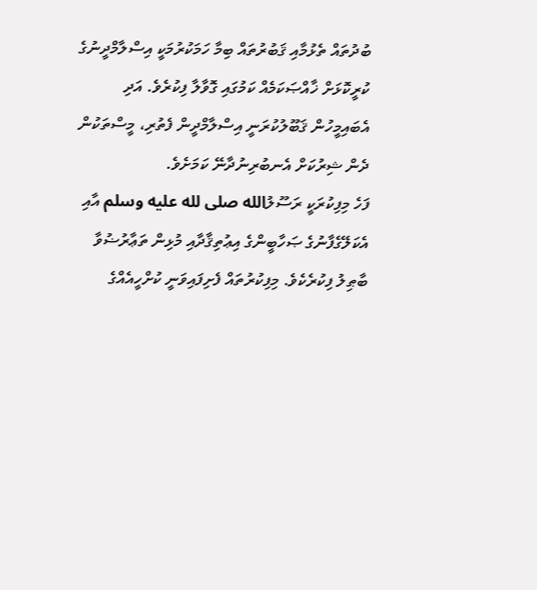ބުދުތައް ތެޅުމާއި ޤަބުރުތައް ބިމާ ހަމަކުރުމަކީ އިސްލާމްދީނުގެ ކުރީކޮޅަށް ޚާއްޞަކަމެއް ކަމުގައި ގޮވާލާ ފިކުރެވެ. އަދި އެބައިމީހުން ޤަބޫލުކުރަނީ އިސްލާމްދީން ފެތުރި، މީސްތަކުން ދެން ޝިރުކަށް އެނބުރިނުދާނޭ ކަމަށެވެ.
ފަހެ މިފިކުރަކީ ރަސޫލުالله صلى لله عليه وسلم އާއި އެކަލޭގެފާނުގެ ޞަހާބީންގެ އިޢުތިޤާދާއި މުޅިން ތަޢާރުޟުވާ ބާޠިލު ފިކުރެކެވެ. މިފިކުރުތައް ފެށިފައިވަނީ ކުށްހީއެއްގެ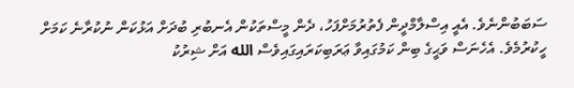ސަބަބުންނެވެ. އެއީ އިސްލާމްދީން ފެތުރުމަށްފަހު، ދެން މީސްތަކުން އެނބުރި ބުދަށް އަޅުކަން ނުކުރާނެ ކަމަށް ހީކުރުމެވެ. އެހެނަސް ވަޙީގެ ބިން ކަމުގައިވާ ޢަރަބިކަރައިގައިވެސް الله އަށް ޝިރުކު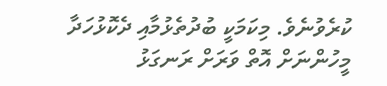ކުރެވުނެވެ. މިކަމަކީ ބުދުތެޅުމާއި ދެކޮޅުހަދާ މީހުންނަށް އޮތް ވަރަށް ރަނގަޅު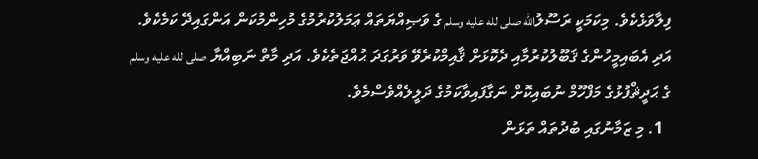ފިލާވަޅެކެވެ. މިކަމަކީ ރަސޫލުالله صلى لله عليه وسلم ގެ ވަޞިއްޔަތައް ޢަމަލުކުރުމުގެ މުހިންމުކަން އަންގައިދޭ ކަމެކެވެ. އަދި އެބައިމީހުންގެ ޤަބޫލުކުރުމާއި ދެކޮޅަށް ޤާއިމްކުރެވޭ ވަރުގަދަ ޙުއްޖަތެކެވެ. އަދި މާތް ނަބިއްޔާ صلى لله عليه وسلم ގެ ޙަދީޘްފުޅުގެ މަފްހޫމް ނުބައިކޮށް ނަގާފައިވާކަމުގެ ދަލީލެއްވެސްމެވެ.
  1. މި ޒަމާނުގައި ބުދުތައް ތަޅަން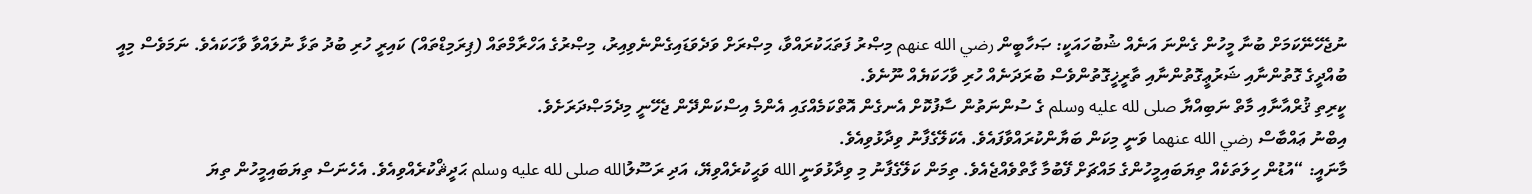ނުޖެހޭނޭކަމަށް ބުނާ މީހުން ގެންނަ އަނެއް ޝުބުހައަކީ: ޞަހާބީން رضي الله عنهم މިޞްރު ފަތަޙަކުރައްވާ، މިޞްރަށް ވަދެވަޑައިގެންނެވިއިރު، މިޞްރުގެ އަހްރާމްތައް (ޕިރަމިޑްތައް) ކައިރީ ހުރި ބުދު ތަޅާ ނުލައްވާ ވާހަކައެވެ. ނަމަވެސް މިއީ ބުއްދީގެ ގޮތުންނާއި ޝަރުޢީގޮތުންނާއި ތާރީޚީގޮތުންވެސް ބުރަދަނެއް ހުރި ވާހަކަޔެއް ނޫނެވެ.
ކީރިތި ޤުރްއާނާއި މާތް ނަބިއްޔާ صلى لله عليه وسلم ގެ ސުންނަތުން ސާފުކޮށް އެނގެން އޮތްކަމެއްގައި އެންމެ އިސްކަންދޭން ޖެހޭނީ މިދެމަޞްދަރަށެވެ.
އިބްނު ޢައްބާސް رضي الله عنهما ވަނީ މިކަން ބަޔާންކުރައްވާފައެވެ. އެކަލޭގެފާނު ވިދާޅުވިއެވެ.
މާނައީ: “އުޑުން ހިލަތަކެއް ތިޔަބައިމީހުންގެ މައްޗަށް ފޭބުމާ ގާތްވެއްޖެއެވެ. ތިމަން ކަލޭގެފާނު މި ވިދާޅުވަނީ الله ވަޙީކުރެއްވިޔޭ، އަދި ރަސޫލުالله صلى لله عليه وسلم ޙަދީޘްކުރެއްވިއެވެ. އެހެނަސް ތިޔަބައިމީހުން ތިޔަ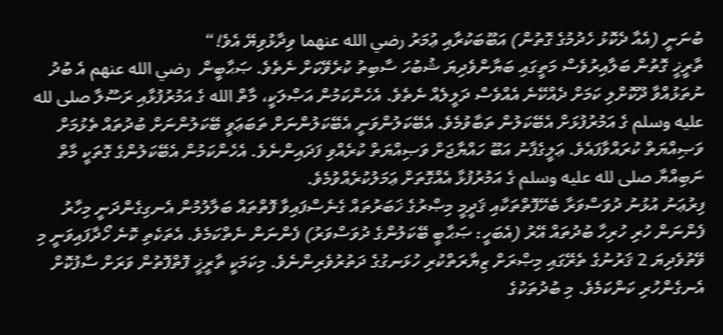ބުނަނީ (އެއާ ދެކޮޅު ހެދުމުގެ ގޮތުން) އަބޫބަކުރާއި ޢުމަރު رضي الله عنهما ވިދާޅުވިޔޭ އެވެ!“
ތާރީޚީ ގޮތުން ބަލާއިރުވެސް މަތީގައި ބަޔާންވެދިޔަ ޝުބުހަ ސާބިތު ކުރެވޭކަށް ނެތެވެ. ޞަޙާބީން  رضي الله عنهم އެ ބުދު ނުތަޅުއްވާ ދޫކޮށްލި ކަމަށް ދެއްކޭނެ އެއްވެސް ދަލީލެއް ނެތެވެ. އެހެންކަމުން އަޞްލަކީ، މާތް الله ގެ އަމުރުފުޅާއި ރަސޫލާ صلى لله عليه وسلم ގެ އަމުރުފުޅަށް އެބޭކަލުން ތަބާވުމެވެ. އެބޭކަލުންވަނީ އެބޭކަލުންނަށް ތަބަޢަވީ ބޭކަލުންނަށް ބުދުތައް ތެޅުމަށް ވަޞިއްޔަތް ކުރައްވާފައެވެ. ޢަލީގެފާނު އަބޫ ހައްޔާޖަށް ވަޞިއްޔަތް ކުރެއްވި ފަދައިންނެވެ. އެހެންކަމުން އެބޭކަލުންގެ ގޮތަކީ މާތް ނަބިއްޔާ صلى لله عليه وسلم ގެ އަމުރުފުޅާ އެއްގޮތަށް ޢަމަލުކުރެއްވުމެވެ.
ފިރުޢަނު އުޅުނު ދުވަސްވަރާ ބެހޭފޮތްތަކާއި ޤަދީމީ މިޞްރުގެ ޚަބަރުތައް ގެނެސްފައިވާ ފޮތްތައް ބަލާލުމުން އެނގިގެންދަނީ މިހާރު ފެންނަން ހުރި ހުރިހާ ބުދުތައް އޭރު (އެބަހީ: ޞަޙާބީ ބޭކަލުންގެ ދުވަސްވަރު) ފެންނަން ނެތްކަމެވެ. އެތަކެތި ކޮނެ ހޯދާފައިވަނީ މި ވޭތުވެދިޔަ 2 ޤަރުނުގެ ތެރޭގައި މިޞްރަށް ޒިޔާރަތްކުރި ހުޅަނގުގެ ދަތުރުވެރިންނެވެ. މިކަމަކީ ތާރީޚީ ފޮތްފޮތުން ވަރަށް ސާފުކޮށް އެނގެންހުރި ކަންކަމެވެ. މި ބުދުތަކުގެ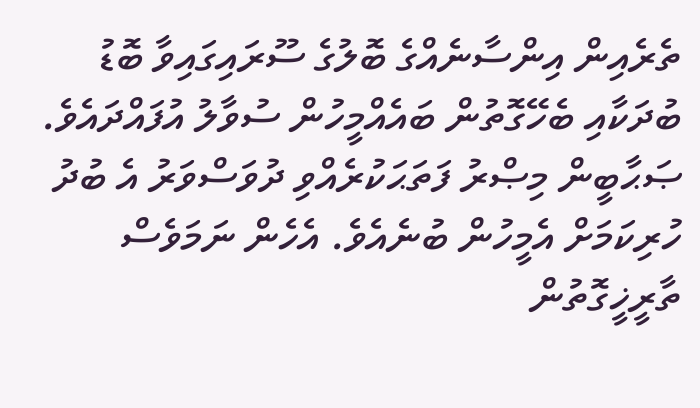ތެރެއިން އިންސާނެއްގެ ބޮލުގެ ސޫރައިގައިވާ ބޮޑު ބުދަކާއި ބެހޭގޮތުން ބައެއްމީހުން ސުވާލު އުފައްދައެވެ. ޞަޙާބީން މިޞްރު ފަތަޙަކުރެއްވި ދުވަސްވަރު އެ ބުދު ހުރިކަމަށް އެމީހުން ބުނެއެވެ. އެހެން ނަމަވެސް ތާރީޚީގޮތުން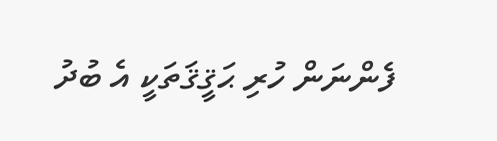ފެންނަން ހުރި ޙަޤީޤަތަކީ އެ ބުދު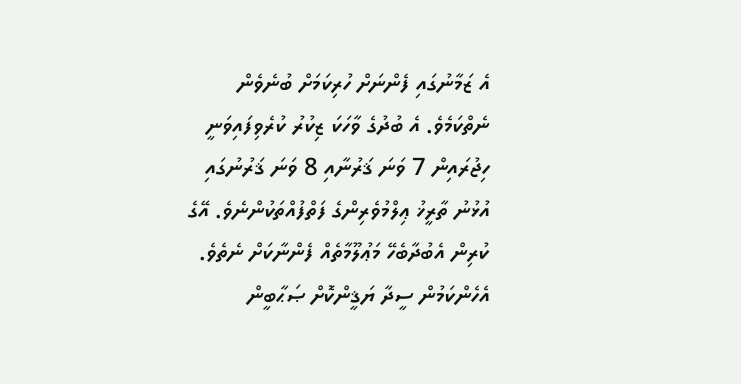އެ ޒަމާނުގައި ފެންނަށް ހުރިކަމަށް ބުނެވެން ނެތްކަމެވެ. އެ ބުދުގެ ވާހަކަ ޒިކުރު ކުރެވިފައިވަނީ ހިޖުރައިން 7 ވަނަ ޤަރުނާއި 8 ވަނަ ޤަރުނުގައި އުޅުނު ތާރީޚު ޢިލްމުވެރިންގެ ފަތްފުއްތަކުންނެވެ. އޭގެ ކުރިން އެބުދާބެހޭ މަޢުލޫމާތެއް ފެންނާކަށް ނެތެވެ. އެހެންކަމުން ސީދާ ޔަޤީންކޮށް ޞަޙާބީން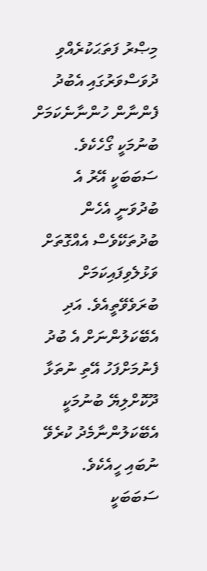މިޞްރު ފަތަޙަކުރެއްވި ދުވަސްވަރުގައި އެބުދު ފެންނާން ހުންނާނެކަމަށް ބުނުމަކީ ގޯހެކެވެ. ސަބަބަކީ އޭރު އެ ބުދުވަނީ އެހެން ބުދުތަކޭވެސް އެއްގޮތަށް ވަޅުލެވިފައިކަމަށް ބުރަވެވޭތީއެވެ. އަދި އެބޭކަލުންނަށް އެ ބުދު ފެނުމަށްފަހު އޭތި ނުތަޅާ ދޫކޮށްލިޔޭ ބުނުމަކީ އެބޭކަލުންނާމެދު ކުރެވޭ ނުބައި ހީއެކެވެ. ސަބަބަކީ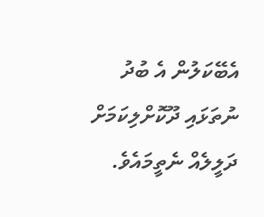އެބޭކަލުން އެ ބުދު ނުތަޅައި ދޫކޮށްލިކަމަށް ދަލީލެއް ނެތީމައެވެ.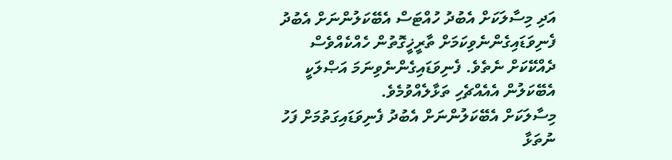އަދި މިސާލަކަށް އެބުދު ހުއްޓަސް އެބޭކަލުންނަށް އެބުދު ފެނިވަޑައިގެންނެވިކަމަށް ތާރީޚީގޮތުން ހެއްކެއްވެސް ދެއްކޭކަށް ނެތެވެ. ފެނިވަޑައިގެންނެވިނަމަ އަޞްލަކީ އެބޭކަލުން އެއެއްޗެހި ތަޅާލެއްވުމެވެ.
މިސާލަކަށް އެބޭކަލުންނަށް އެބުދު ފެނިވަޑައިގަތުމަށް ފަހު ނުތަޅާ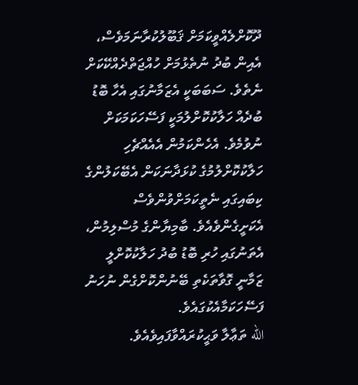ދޫކޮށްލެއްވީކަމަށް ޤަބޫލުކުރާނަމަވެސް، އެއިން ބުދު ނުތެޅުމަށް ހުއްޖަތްދެއްކޭކަށް ނެތެވެ. ސަބަބަކީ އެޒަމާނުގައި އެހާ ބޮޑު ބުދެއް ހަލާކުކޮށްލުމަކީ ފަސޭހަކަމަކަށް ނުވުމެވެ. އެހެންކަމުން އެއެއްޗެހި ހަލާކުކޮށްލުމުގެ ކުޅަދާނަކަން އެބޭކަލުންގެ ކިބައިގައި ނެތީކަމަށްވުންވެސް އެކަށީގެންވެއެވެ. ބާމިޔާންގެ މުސްލިމުން، އެތަނުގައި ހުރި ބޮޑު ބުދު ހަލާކުކޮށްލީ ޒަމާނީ ގޮވާތަކެތި ބޭނުންކޮށްގެން ނުހަނު ފަސޭހަކަމާއެކުގައެވެ.
الله ތަޢާލާ ވަޙީކުރައްވާފައިވެއެވެ.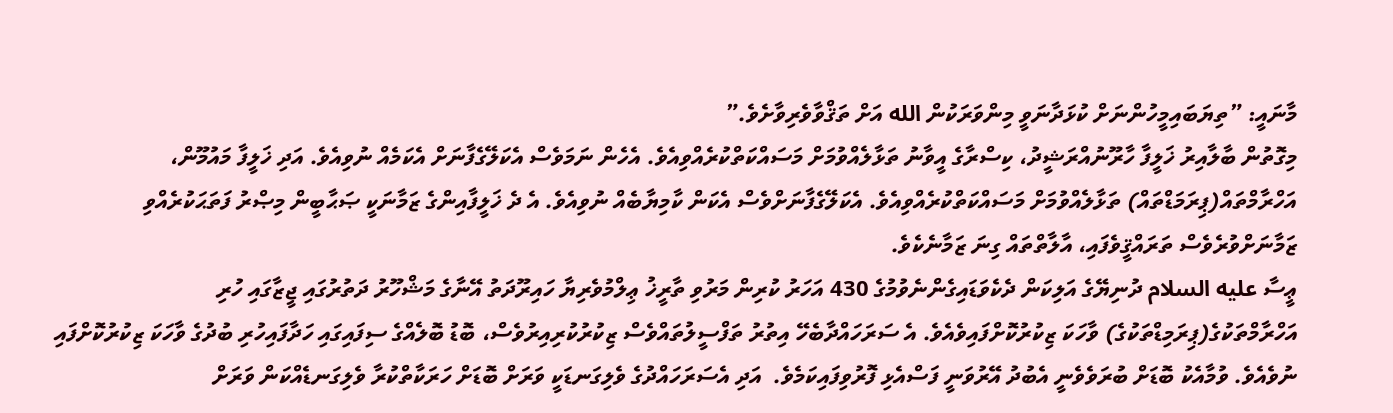މާނައީ: ”ތިޔަބައިމީހުންނަށް ކުޅަދާނަވީ މިންވަރަކުން الله އަށް ތަޤްވާވެރިވާށެވެ.”
މިގޮތުން ބާލާއިރު ޚަލީފާ ހާރޫނުއްރަޝީދު، ކިސްރާގެ އީވާނު ތަޅާލެއްވުމަށް މަސައްކަތްކުރެއްވިއެވެ. އެހެން ނަމަވެސް އެކަލޭގެފާނަށް އެކަމެއް ނުވިއެވެ. އަދި ޚަލީފާ މައުމޫން، އަހްރާމްތައް(ޕިރަމަޑްތައް) ތަޅާލެއްވުމަށް މަސައްކަތްކުރެއްވިއެވެ. އެކަލޭގެފާނަށްވެސް އެކަން ކާމިޔާބެއް ނުވިއެވެ. އެ ދެ ޚަލީފާއިންގެ ޒަމާނަކީ ޞަޙާބީން މިޞްރު ފަތަޙަކުރެއްވި ޒަމާނަށްވުރެވެސް ތަރައްޤީވެފައި، އާލާތްތައް ގިނަ ޒަމާނެކެވެ.
ޢީސާ عليه السلام ދުނިޔޭގެ އަލިކަން ދެކެވަޑައިގެންނެވުމުގެ 430 އަހަރު ކުރިން މަރުވި ތާރީޚު ޢިލްމުވެރިޔާ ހައިރޫދަތު އޭނާގެ މަޝްހޫރު ދަތުރުގައި ޖީޒާގައި ހުރި އަހްރާމްތަކުގެ(ޕިރަމިޑްތަކުގެ) ވާހަކަ ޒިކުރުކޮށްފައިވެއެވެ. އެ ސަރަހައްދާބެހޭ އިތުރު ތަފްސީލުތައްވެސް ޒިކުރުކުރިއިރުވެސް، ބޮޑު ބޮލެއްގެ ސިފައިގައި ހަދާފައިހުރި ބުދުގެ ވާހަކަ ޒިކުރުކޮށްފައި ނުވެއެވެ. ވުމާއެކު ބޮޑަށް ބުރަވެވެނީ އެބުދު އޭރުވަނީ ފަސްއެޅި ފޮރުވިފައިކަމެވެ.  އަދި އެސަރަހައްދުގެ ވެލިގަނޑަކީ ވަރަށް ބޮޑަށް ހަރަކާތްކުރާ ވެލިގަނޑެއްކަން ވަރަށް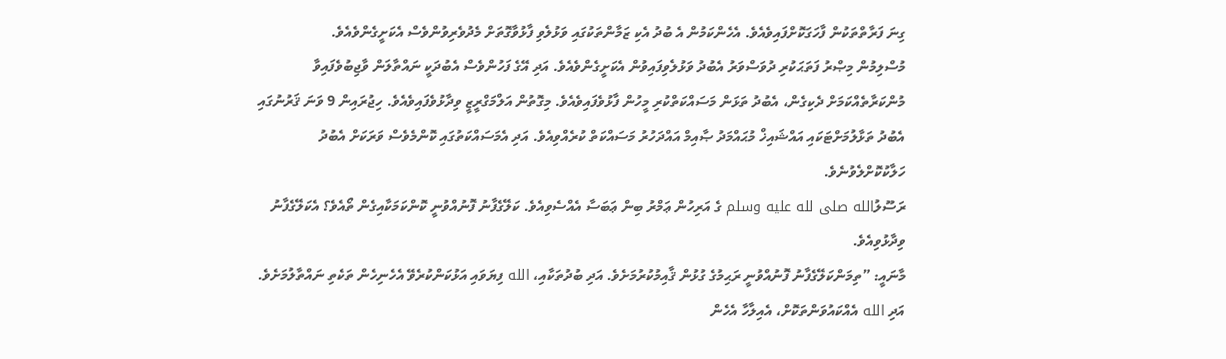ގިނަ ފަރާތްތަކުން ފާހަގަކޮށްފައިވެއެވެ. އެހެންކަމުން އެ ބުދު އެކި ޒަމާންތަކުގައި ވަޅުލެވި ފާޅުވާގޮތަށް މެދުވެރިވުންވެސް އެކަށީގެންވެއެވެ.
މުސްލިމުން މިޞްރު ފަތަޙަކުރި ދުވަސްވަރު އެބުދު ވަޅުލެވިފައިވުން އެކަށީގެންވެއެވެ. އަދި އޭގެ ފަހުންވެސް އެބުދަކީ ނައްތާލަން ވާޖިބުވެފައިވާ މުންކަރާތެއްކަމަށް ދެކިގެން، އެބުދު ތަޅަން މަސައްކަތްކުރި މީހުން ފާޅުވެފައިވެއެވެ. މިގޮތުން އަލްމަގްރީޒީ ވިދާޅުވެފައިވެއެވެ. ހިޖުރައިން 9 ވަނަ ޤަރުނުގައި އެބުދު ތަޅާލުމަށްޓަކައި އައްޝައިޚް މުޙައްމަދު ޞާއިމް އައްދަހުރު މަސައްކަތް ކުރެއްވިއެވެ. އަދި އެމަސައްކަތުގައި ކޮންމެވެސް ވަރަކަށް އެބުދު ހަލާކުކޮށްލެވުނެވެ.
ރަސޫލުالله صلى لله عليه وسلم ގެ އަރިހުން ޢަމްރު ބިން ޢަބަސާ އެއްސެވިއެވެ. ކަލޭގެފާނު ފޮނުއްވުނީ ކޮންކަމަކާއިގެން ތޯއެވެ؟ އެކަލޭގެފާނު ވިދާޅުވިއެވެ.
މާނައީ: ”ތިމަންކަލޭގެފާނު ފޮނުއްވުނީ ރަޙިމުގެ ގުޅުން ޤާއިމުކުރުމަށެވެ. އަދި ބުދުތަކާއި، الله ފިޔަވައި އަޅުކަންކުރެވޭ އެހެނިހެން ތަކެތި ނައްތާލުމަށެވެ. އަދި الله އެއްކައުވަންތަކޮށް، އެއިލާހާ އެހެން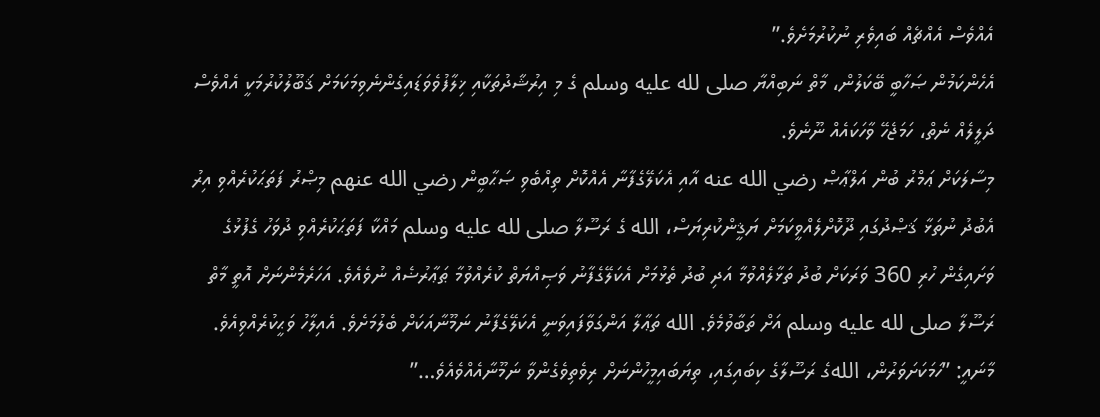އެއްވެސް އެއްޗެއް ބައިވެރި ނުކުރުމަށެވެ.”
އެހެންކަމުން ޞަހާބީ ބޭކަލުން، މާތް ނަބިއްޔާ صلى لله عليه وسلم ގެ މި އިރުޝާދުތަކާއި ޚިލާފުވެވަޑައިގެންނެވިމަކަމަށް ޤަބޫލުކުރުމަކީ އެއްވެސް ދަލީލެއް ނެތް، ހަމަޖެހޭ ވާހަކައެއް ނޫނެވެ.
މިސާލަކަށް ޢަމްރު ބުން އަލްޢާޞް رضي الله عنه އާއި އެކަލޭގެފާނާ އެއްކޮށް ތިއްބެވި ޞަޙާބީން رضي الله عنهم މިޞްރު ފަތަޙަކުރެއްވި އިރު އެބުދު ނުތަޅާ ޤަޞްދުގައި ދޫކޮށްލެއްވީކަމަށް ޔަޤީންކުރިޔަސް، الله ގެ ރަސޫލާ صلى لله عليه وسلم މައްކާ ފަތަޙަކުރެއްވި ދުވަހު ގެފުޅުގެ ވަށައިގެން ހުރި 360 ވަރަކަށް ބުދު ތަޅާލެއްވުމާ އަދި ބުދު ތެޅުމަށް އެކަލޭގެފާނު ވަޞިއްޔަތް ކުރެއްވުމާ ޠަޢާރުޟެއް ނުވެއެވެ. އަހަރެމެންނަށް އޮތީ މާތް ރަސޫލާ صلى لله عليه وسلم އަށް ތަބާވުމެވެ. الله ތަޢާލާ އަންގަވާފައިވަނީ އެކަލޭގެފާނު ނަމޫނާއަކަށް ބެލުމަށެވެ. އެއިލާހު ވަޙީކުރެއްވިއެވެ.
މާނައީ: ”ހަމަކަށަވަރުން، اللهގެ ރަސޫލާގެ ކިބައިގައި، ތިޔަބައިމީހުންނަށް ރިވެތިވެގެންވާ ނަމޫނާއެއްވެއެވެ…”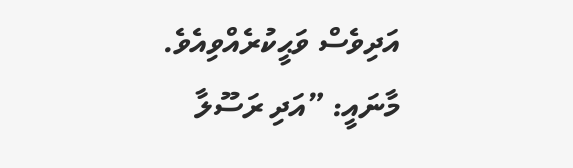އަދިވެސް ވަޙީކުރެއްވިއެވެ.
މާނައީ: ”އަދި ރަސޫލާ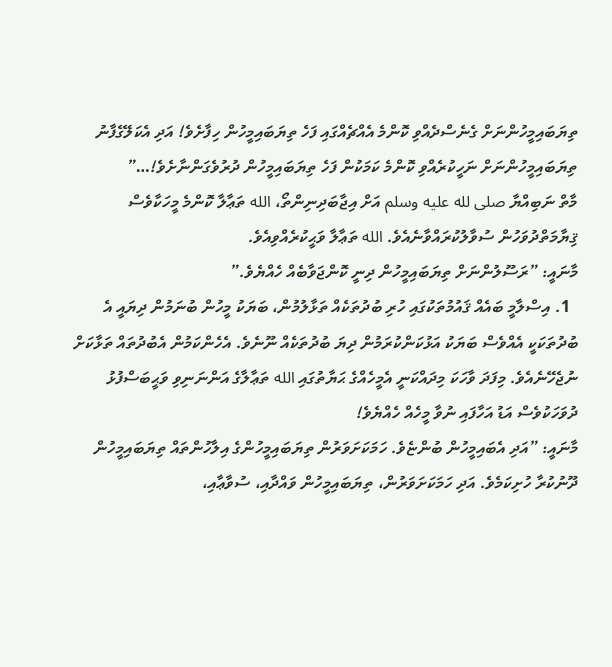ތިޔަބައިމީހުންނަށް ގެނެސްދެއްވި ކޮންމެ އެއްޗެއްގައި ފަހެ ތިޔަބައިމީހުން ހިފާށެވެ! އަދި އެކަލޭގެފާނު ތިޔަބައިމީހުންނަށް ނަހީކުރެއްވި ކޮންމެ ކަމަކުން ފަހެ ތިޔަބައިމީހުން ދުރުވެގަންނާށެވެ!…”
މާތް ނަބިއްޔާ صلى لله عليه وسلم އަށް އިޖާބަދިނިންތޯ، الله ތަޢާލާ ކޮންމެ މީހަކާވެސް ޤިޔާމަތްދުވަހުން ސުވާލުކުރައްވާނެއެވެ. الله ތަޢާލާ ވަޙީކުރެއްވިއެވެ.
މާނައީ: ”ރަސޫލުންނަށް ތިޔަބައިމީހުން ދިނީ ކޮންޖަވާބެއް ހެއްޔެވެ.”
  1. އިސްލާމީ ބައެއް ޤައުމުތަކުގައި ހުރި ބުދުތަކެއް ތަޅާލުމުން، ބަޔަކު މީހުން ބުނަމުން ދިޔައީ އެ ބުދުތަކަކީ އެއްވެސް ބަޔަކު އަޅުކަންކުރަމުން ދިޔަ ބުދުތަކެއް ނޫނެވެ. އެހެންކަމުން އެބުދުތައް ތަޅާކަށް ނުޖެހޭނެއެވެ. މިފަދަ ވާހަކަ މިދައްކަނީ އެމީހެއްގެ ޙަޔާތުގައި الله ތަޢާލާގެ އަންނަނިވި ވަޙީބަސްފުޅު ދުވަހަކުވެސް އަޑު އަހާފައި ނުވާ މީހެއް ހެއްޔެވެ!
މާނައީ: ”އަދި އެބައިމީހުން ބުންޏެވެ. ހަމަކަށަވަރުން ތިޔަބައިމީހުންގެ އިލާހުންތައް ތިޔަބައިމީހުން ދޫނުކުރާ ހުށިކަމެވެ. އަދި ހަމަކަށަވަރުން، ތިޔަބައިމީހުން ވައްދާއި، ސުވާޢާއި،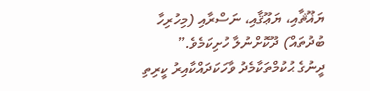ޔަޣޫޘާއި، ޔަޢޫޤާއި، ނަސްރާއި (މިހުރިހާ ބުދުތައް) ދޫކޮށްނުލާ ހުށިކަމެވެ.”
ދީނުގެ ޙުކުމްތަކާމެދު ވާހަކަދައްކާއިރު ކީރިތި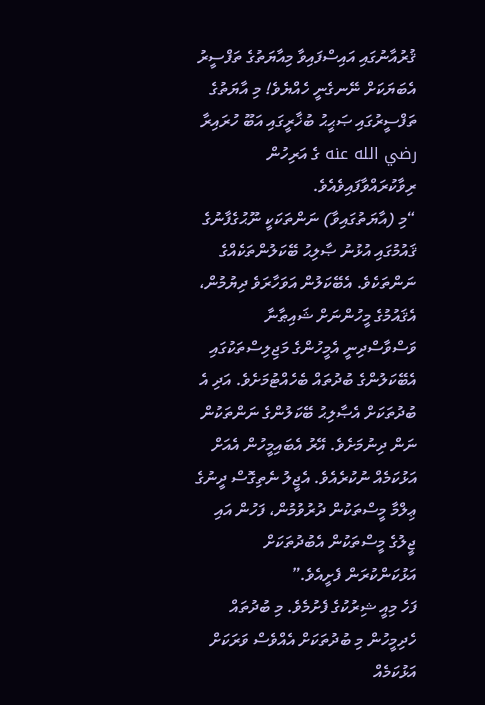ޤުރުއާނުގައި އައިސްފައިވާ މިއާޔަތުގެ ތަފްސީރު އެބަޔަކަށް ނޭނގެނީ ހެއްޔެވެ! މި އާޔަތުގެ ތަފްސީރުގައި ޞަޙީޙު ބުޚާރީގައި އަބޫ ހުރައިރާ رضي الله عنه ގެ އަރިހުން ރިވާކުރައްވާފައިވެއެވެ.
“މި (އާޔަތުގައިވާ) ނަންތަކަކީ ނޫޙުގެފާނުގެ ޤައުމުގައި އުޅުނު ޞާލިޙު ބޭކަލުންތަކެއްގެ ނަންތަކެވެ. އެބޭކަލުން އަވަހާރަވެ ދިޔުމުން، އެޤައުމުގެ މީހުންނަށް ޝައިޠާނާ ވަސްވާސްދިނީ އެމީހުންގެ މަޖިލިސްތަކުގައި އެބޭކަލުންގެ ބުދުތައް ބެހެއްޓުމަށެވެ. އަދި އެ ބުދުތަކަށް އެޞާލިޙު ބޭކަލުންގެ ނަންތަކުން ނަން ދިނުމަށެވެ. އޭރު އެބައިމީހުން އެއަށް އަޅުކަމެއް ނުކުރެއެވެ. އެޖީލު ނެތިގޮސް ދީނުގެ ޢިލްމާ މީސްތަކުން ދުރުވުމުން، ފަހުން އައި ޖީލުގެ މީސްތަކުން އެބުދުތަކަށް އަޅުކަންކުރަން ފެށީއެވެ.”
ފަހެ މިއީ ޝިރުކުގެ ފެށުމެވެ. މި ބުދުތައް ހެދިމީހުން މި ބުދުތަކަށް އެއްވެސް ވަރަކަށް އަޅުކަމެއް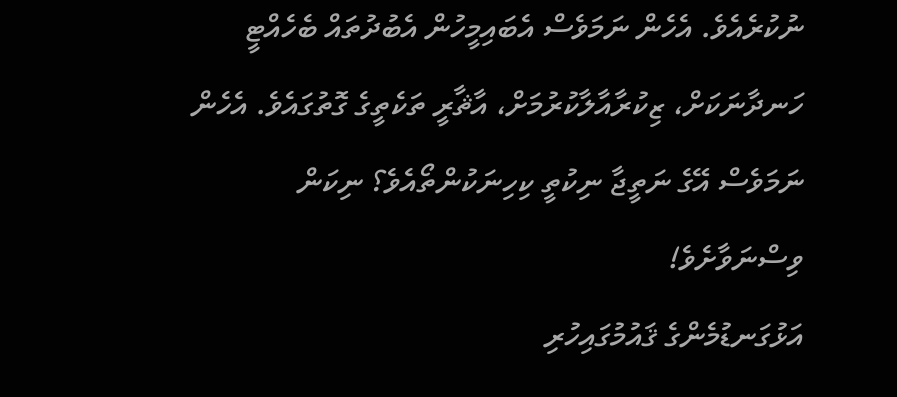ނުކުރެއެވެ. އެހެން ނަމަވެސް އެބައިމީހުން އެބުދުތައް ބެހެއްޓީ ހަނދާނަކަށް، ޒިކުރާއާލާކުރުމަށް، އާޘާރީ ތަކެތީގެ ގޮތުގައެވެ. އެހެން ނަމަވެސް އޭގެ ނަތީޖާ ނިކުތީ ކިހިނަކުންތޯއެވެ؟ ނިކަން ވިސްނަވާށެވެ!
އަޅުގަނޑުމެންގެ ޤައުމުގައިހުރި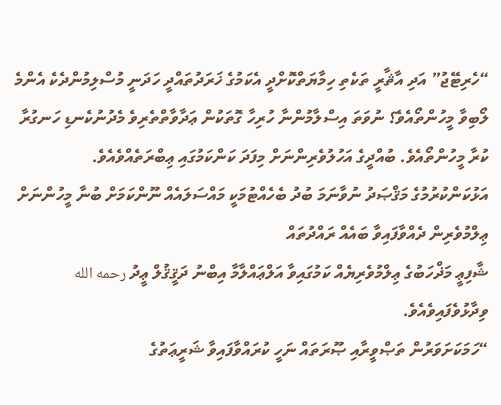“ހެރިޓޭޖު” އަދި އާޘާރީ ތަކެތި ހިމާޔަތްކޮށްދީ އެކަމުގެ ޚަރަދުތައްދީ ހަދަނީ މުސްލިމުންދެކެ އެންމެ ލޯބިވާ މީހުންތޯއެވެ؟ ނުވަތަ އިސްލާމުންނާ ހުރިހާ ގޮތަކުން ޢަދާވާތްތެރިވެ މެދުނުކެނޑި ހަނގުރާ ކުރާ މީހުންތޯއެވެ. ބުއްދީގެ އަހުލުވެރިންނަށް މިފަދަ ކަންކަމުގައި ޢިބްރަތެއްވެއެވެ.
އަޅުކަންކުރުމުގެ މަޤްޞަދު ނުވާނަމަ ބުދު ބެހެއްޓުމަކީ މައްސަލައެއް ނޫންކަމަށް ބުނާ މީހުންނަށް ޢިލްމުވެރިން ދެއްވާފައިވާ ބައެއް ރައްދުތައް
ޝާފިޢީ މަޛްހަބުގެ ޢިލްމުވެރިޔެއް ކަމުގައިވާ އަލްޢައްލާމާ އިބްނު ދަޤީޤުލް ޢީދު رحمه الله ވިދާޅުވެފައިވެއެވެ.
“ހަމަކަށަވަރުން ތަޞްވީރާއި ޞޫރަތައް ނަހީ ކުރައްވާފައިވާ ޝަރީޢަތުގެ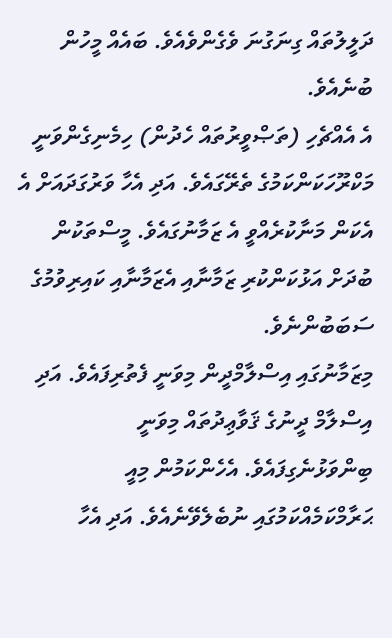ދަލީލުތައް ގިނަގުނަ ވެގެންވެއެވެ. ބައެއް މީހުން ބުނެއެވެ.
އެ އެއްޗެހި (ތަޞްވީރުތައް ހެދުން) ހިމެނިގެންވަނީ މަކްރޫހަކަންކަމުގެ ތެރޭގައެވެ. އަދި އެހާ ވަރުގަދައަށް އެ އެކަން މަނާކުރެއްވީ އެ ޒަމާނުގައެވެ. މީސްތަކުން ބުދަށް އަޅުކަންކުރި ޒަމާނާއި އެޒަމާނާއި ކައިރިވުމުގެ ސަބަބުންނެވެ.
މިޒަމާނުގައި އިސްލާމްދީން މިވަނީ ފެތުރިފައެވެ. އަދި އިސްލާމް ދީނުގެ ޤަވާޢިދުތައް މިވަނީ ބިންވަޅުނެގިފައެވެ. އެހެންކަމުން މިއީ ޙަރާމްކަމެއްކަމުގައި ނުބެލެވޭނެއެވެ. އަދި އެހާ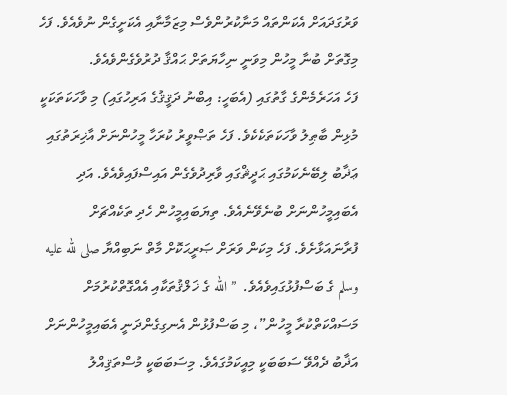ވަރުގަދައަށް އެކަންތައް މަނާކުރުންވެސް މިޒަމާނާއި އެކަށީގެން ނުވެއެވެ. ފަހެ މިގޮތަށް ބުނާ މީހުން މިވަނީ ނިހާޔަތަށް ޙައްޤާ ދުރުވެގެންވެއެވެ.
ފަހެ އަހަރެމެންގެ ގާތުގައި (އެބަހީ: އިބްނު ދަޤީޤުގެ އަރިހުގައި) މި ވާހަކަތަކަކީ މުޅިން ބާޠިލު ވާހަކަތަކެކެވެ. ފަހެ ތަޞްވީރު ކުރަހާ މީހުންނަށް އާޚިރަތުގައި ޢަޛާބު ލިބޭނެކަމުގައި ޙަދީޘްގައި ވާރިދުވެގެން އައިސްފައިވެއެވެ. އަދި އެބައިމީހުންނަށް ބުނެވޭނެއެވެ. ތިޔަބައިމީހުން ހެދި ތަކެއްޗަށް ފުރާނައަޅާށެވެ. ފަހެ މިކަން ވަރަށް ޞަރީޙަކޮށް މާތް ނަބިއްޔާ صلى لله عليه وسلم ގެ ބަސްފުޅުގައިވެއެވެ.  ”الله ގެ ޚަލްޤުތަކާއި އެއްގޮތްކުރުމަށް މަސައްކަތްކުރާ މީހުން”، މި ބަސްފުޅުން އެނގިގެންދަނީ އެބައިމީހުންނަށް އަޛާބު ދެއްވޭ ސަބަބަކީ މިއީކަމުގައެވެ. މިސަބަބަކީ މުސްތަޤިއްލު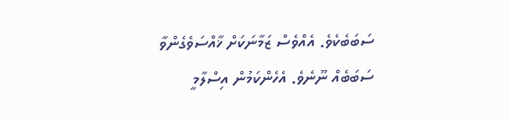ސަބަބެކެވެ. އެއްވެސް ޒަމާނަކަށް ޚާއްސަވެގެންވާ ސަބަބެއް ނޫނެވެ. އެހެންކަމުން އިސްލާމީ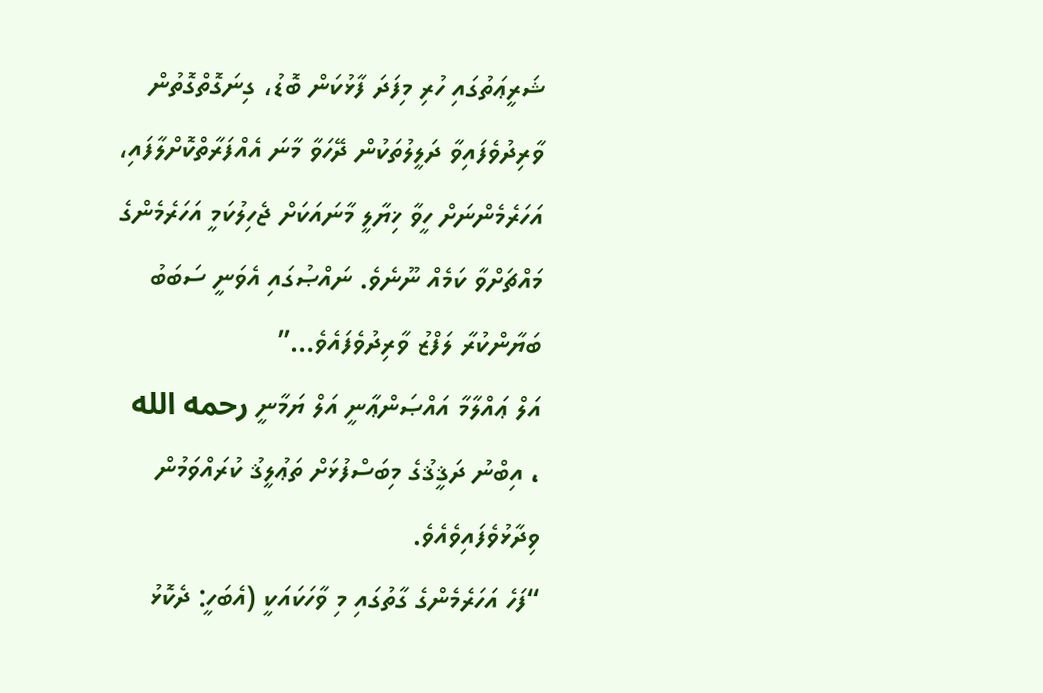ޝަރީޢަތުގައި ހުރި މިފަދަ ފާޅުކަން ބޮޑު، ގިނަގޮތްގޮތުން ވާރިދުވެފައިވާ ދަލީލުތަކުން ދޭހަވާ މާނަ އެއްފަރާތްކޮށްލާފައި، އަހަރެމެންނަށް ހީވާ ޚިޔާލީ މާނައަކަށް ޖެހިލުކަމީ އަހަރެމެންގެ މައްޗަށްވާ ކަމެއް ނޫނެވެ. ނައްޞުގައި އެވަނީ ސަބަބު ބަޔާންކުރާ ލަފްޒު ވާރިދުވެފައެވެ…”
އަލް ޢައްލާމާ އައްޞަންޢާނީ އަލް ޔަމާނީ رحمه الله ، އިބްނު ދަޤީޤުގެ މިބަސްފުޅަށް ތަޢުލީޤު ކުރައްވަމުން ވިދާޅުވެފައިވެއެވެ.
“ފަހެ އަހަރެމެންގެ ގާތުގައި މި ވާހަކައަކީ (އެބަހީ: ދެކޮޅު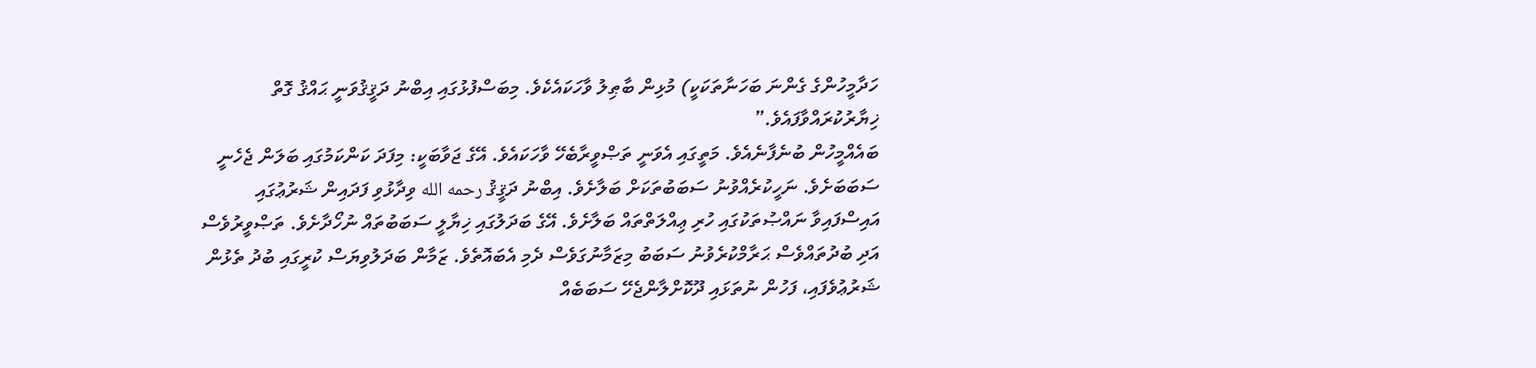ހަދާމީހުންގެ ގެންނަ ބަހަނާތަކަކީ) މުޅިން ބާޠިލު ވާހަކައެކެވެ. މިބަސްފުޅުގައި އިބްނު ދަޤީޤުވަނީ ޙައްޤު ގޮތް ޚިޔާރުކުރައްވާފައެވެ.”
ބައެއްމީހުން ބުނެފާނެއެވެ. މަތީގައި އެވަނީ ތަޞްވީރާބެހޭ ވާހަކައެވެ. އޭގެ ޖަވާބަކީ: މިފަދަ ކަންކަމުގައި ބަލަން ޖެހެނީ ސަބަބަށެވެ. ނަހީކުރެއްވުނު ސަބަބުތަކަށް ބަލާށެވެ. އިބްނު ދަޤީޤު رحمه الله ވިދާޅުވި ފަދައިން ޝަރުޢުގައި އައިސްފައިވާ ނައްޞުތަކުގައި ހުރި ޢިއްލަތްތައް ބަލާށެވެ. އޭގެ ބަދަލުގައި ޚިޔާލީ ސަބަބުތައް ނުހޯދާށެވެ. ތަޞްވީރުވެސް އަދި ބުދުތައްވެސް ޙަރާމްކުރެވުނު ސަބަބު މިޒަމާނުގަވެސް ދެމި އެބައޮތެވެ. ޒަމާން ބަދަލުވިޔަސް ކުރީގައި ބުދު ތެޅުން ޝަރުޢުވެފައި، ފަހުން ނުތަޅައި ދޫކޮށްލާންޖެހޭ ސަބަބެއް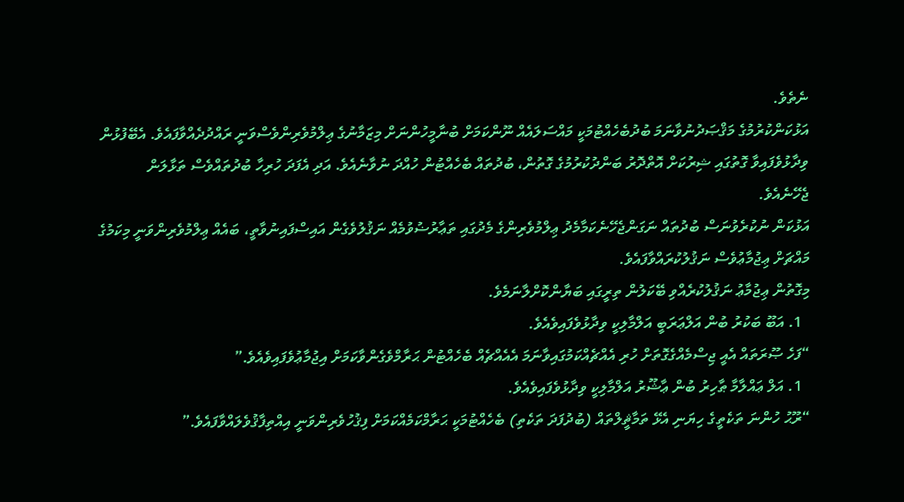ނެތެވެ.
އަޅުކަންކުރުމުގެ މަޤްޞަދުނުވާނަމަ ބުދުބެހެއްޓުމަކީ މައްސަލައެއް ނޫންކަމަށް ބުނާމީހުންނަށް މިޒަމާނުގެ ޢިލްމުވެރިންވެސްވަނީ ރައްދުދެއްވާފައެވެ. އެބޭފުޅުން ވިދާޅުވެފައިވާ ގޮތުގައި ޝިރުކަށް އޮތްދޮރު ބަންދުކުރުމުގެ ގޮތުން، ބުދުތައް ބެހެއްޓުން ހުއްދަ ނުވާނެއެވެ. އަދި އެފަދަ ހުރިހާ ބުދުތައްވެސް ތަޅާލަން ޖެހޭނެއެވެ.
އަޅުކަން ނުކުރެވުނަސް ބުދުތައް ނަގަންޖެހޭނެކަމާމެދު ޢިލްމުވެރިންގެ މެދުގައި ތަޢާރުޟުވުމެއް ނަޤުލުވެގެން އައިސްފައިނުވާތީ، ބައެއް ޢިލްމުވެރިންވަނީ މިކަމުގެ މައްޗަށް ޢިޖުމާޢުވެސް ނަޤުލުކުރައްވާފައެވެ.
މިގޮތުން ޢިޖުމާޢު ނަޤުލުކުރެއްވި ބޭކަލުން ތިރީގައި ބަޔާންކޮށްލާނަމެވެ.
  1. އަބޫ ބަކުރު ބުން އަލްޢަރަބީ އަލްމާލިކީ ވިދާޅުވެފައިވެއެވެ.
“ފަހެ ޞޫރަތައް އެއީ ޖިސްމެއްގެގޮތަށް ހުރި އެއްޗެއްކަމުގައިވާނަމަ އެއެއްޗެއް ބެހެއްޓުން ޙަރާމްވެގެންވާކަމަށް އިޖުމާޢުވެފައިވެއެވެ.”
  1. އަލް ޢައްލާމާ ޠާހިރު ބުން ޢާޝޫރު އަލްމާލިކީ ވިދާޅުވެފައިވެއެވެ.
“ރޫޙު ހުންނަ ތަކެތީގެ ހިޔަނި އެޅޭ ތަމާޘީލްތައް (ބުދުފަދަ ތަކެތި) ބެހެއްޓުމަކީ ޙަރާމްކަމެއްކަމަށް ފިޤުހުވެރިންވަނީ އިއްތިފާޤުވެލައްވާފައެވެ.”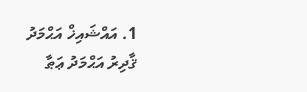1. އައްޝައިޚް އަޙްމަދު ޤާދިރު އަޙްމަދު ޢަޠާ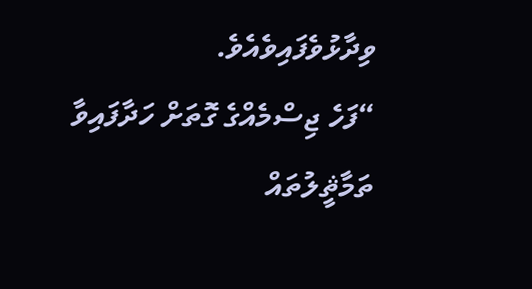ވިދާޅުވެފައިވެއެވެ.
“ފަހެ ޖިސްމެއްގެ ގޮތަށް ހަދާފައިވާ ތަމާޘީލުތައް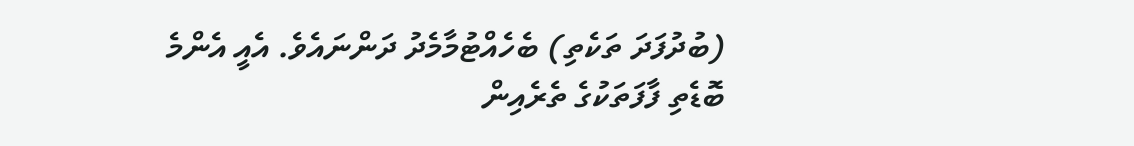(ބުދުފަދަ ތަކެތި) ބެހެއްޓުމާމެދު ދަންނައެވެ. އެއީ އެންމެ ބޮޑެތި ފާފަތަކުގެ ތެރެއިން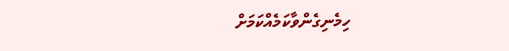ހިމެނިގެންވާކަމެއްކަމަށް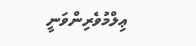ޢިލްމުވެރިންވަނީ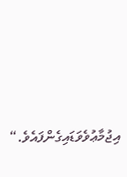އިޖުމާޢުވެވަޑައިގެންފައެވެ.“